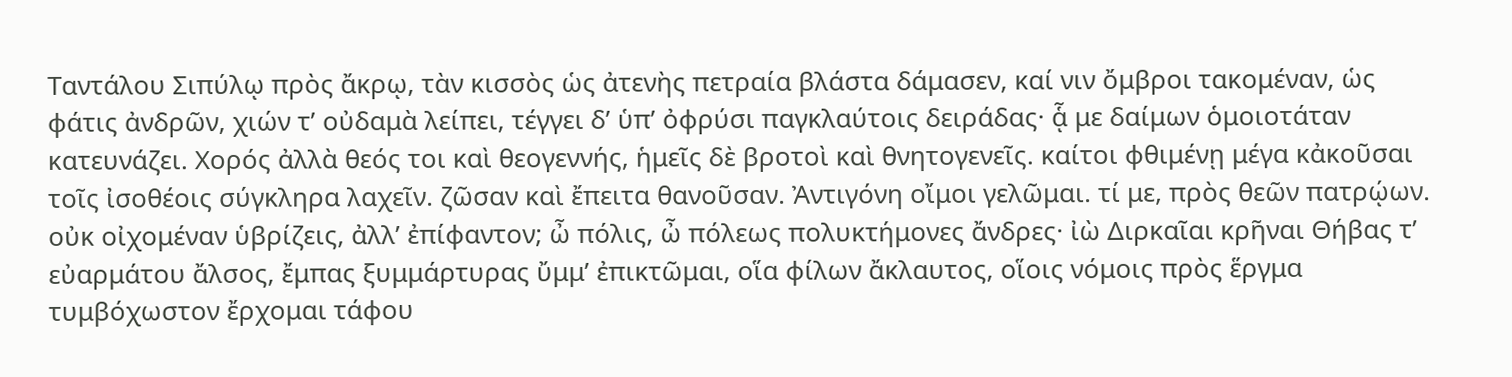Ταντάλου Σιπύλῳ πρὸς ἄκρῳ, τὰν κισσὸς ὡς ἀτενὴς πετραία βλάστα δάμασεν, καί νιν ὄμβροι τακομέναν, ὡς φάτις ἀνδρῶν, χιών τʼ οὐδαμὰ λείπει, τέγγει δʼ ὑπʼ ὀφρύσι παγκλαύτοις δειράδας· ᾇ με δαίμων ὁμοιοτάταν κατευνάζει. Χορός ἀλλὰ θεός τοι καὶ θεογεννής, ἡμεῖς δὲ βροτοὶ καὶ θνητογενεῖς. καίτοι φθιμένῃ μέγα κἀκοῦσαι τοῖς ἰσοθέοις σύγκληρα λαχεῖν. ζῶσαν καὶ ἔπειτα θανοῦσαν. Ἀντιγόνη οἴμοι γελῶμαι. τί με, πρὸς θεῶν πατρῴων. οὐκ οἰχομέναν ὑβρίζεις, ἀλλʼ ἐπίφαντον; ὦ πόλις, ὦ πόλεως πολυκτήμονες ἄνδρες· ἰὼ Διρκαῖαι κρῆναι Θήβας τʼ εὐαρμάτου ἄλσος, ἔμπας ξυμμάρτυρας ὔμμʼ ἐπικτῶμαι, οἵα φίλων ἄκλαυτος, οἵοις νόμοις πρὸς ἕργμα τυμβόχωστον ἔρχομαι τάφου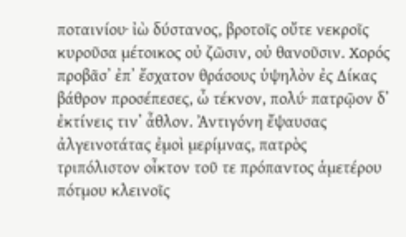ποταινίου· ἰὼ δύστανος, βροτοῖς οὔτε νεκροῖς κυροῦσα μέτοικος οὐ ζῶσιν, οὐ θανοῦσιν. Χορός προβᾶσʼ ἐπʼ ἔσχατον θράσους ὑψηλὸν ἐς Δίκας βάθρον προσέπεσες, ὦ τέκνον, πολύ· πατρῷον δʼ ἐκτίνεις τινʼ ἆθλον. Ἀντιγόνη ἔψαυσας ἀλγεινοτάτας ἐμοὶ μερίμνας, πατρὸς τριπόλιστον οἶκτον τοῦ τε πρόπαντος ἁμετέρου πότμου κλεινοῖς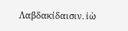Λαβδακίδαισιν. ἰὼ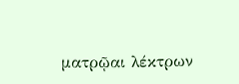ματρῷαι λέκτρων